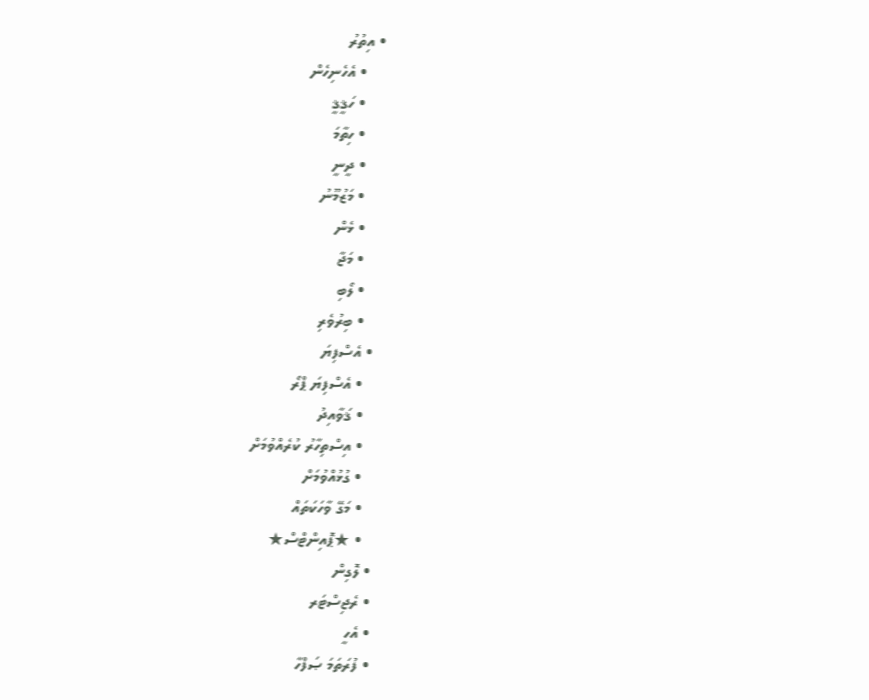• އިތުރު
    • އެހެނިހެން
    • ހަޤީޤީ
    • ހިތާމަ
    • ދީނީ
    • މަޒުމޫނު
    • ޅެން
    • މަޖާ
    • ލޯބި
    • ބިރުވެރި
  • އެސްފިޔަ
    • އެސްފިޔަ ޕްރޯ
    • ޤަވާއިދު
    • އިސްތިހާރު ކުރެއްވުމަށް
    • ގުޅުއްވުމަށް
    • މަގޭ ވާހަކަތައް
    • ★ޕޮއިންޓްސް★
  • ލޮގިން
  • ރެޖިސްޓަރ
  • އެހީ
  • ފުރަތަމަ ޞަފްހާ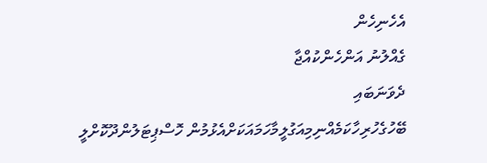އެހެނިހެން
ގެއްލުނު އަންހެންކުއްޖާ
ދެވަނަބައި
ބޭހުގެހުރިހާކަމެއްނިމިއަގުލީމާހަމައަކަށްއެޅުމުން ހޮސްޕިޓަލުންދޫކޮށްލީ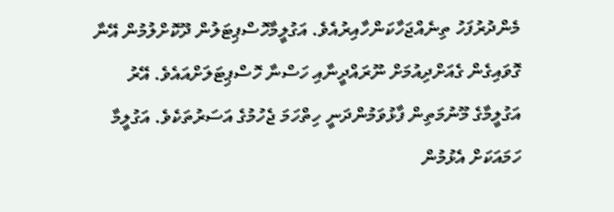މެންދުރުފަހު ތިނެއްޖަހާކަންހާއިރުއެވެ. އަގުލީމާހޮސްޕިޓަލުން ދޫކޮށްލުމުން އޭނާ ގޮވައިގެން ގެއަށްދިއުމަށް ނޫރައްދީނާއި ހަސްނާ ހޮސްޕިޓަލަށްއައެވެ. އޭރު އަގުލީމާގެ މޫނުމަތިން ފާޅުވަމުންދަނީ ހިތްހަމަ ޖެހުމުގެ އަސަރުތަކެވެ. އަގުލީމާ ހަމައަކަށް އެޅުމުން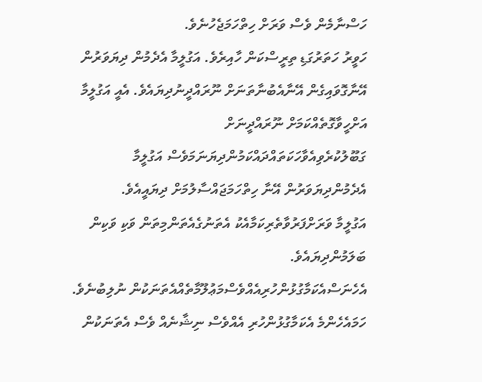ހަސްނާމެން ވެސް ވަރަށް ހިތްހަމަޖެހުނެވެ.
ހަވީރު ހަތަރުގަޑި ތިރީސްކަން ހާއިރެވެ. އަގުލީމާ އެދެމުން ދިޔަވަރުން އޭނާގޮވައިގެން އޭނާއެބުނާތަނަށް ނޫރައްދީނުދިޔައެވެ. އެއީ އަގުލީމާ އަށްހީވާގޮތެއްކަމަށް ނޫރައްދީނަށް ގަބޫލުކުރެވިއެވާހަކަތައްދައްކަމުންދިޔަނަމަވެސް އަގުލީމާ އެދެމުންދިޔަވަރުން އޭނާ ހިތްހަމަޖައްސާލުމަށް ދިޔައީއެވެ.
އަގުލީމާ ވަރަށްފަރުވާތެރިކަމާއެކު އެތަނުގެއެތަންމިތަން ވަކި ވަކިން ބަލަމުންދިޔައެވެ. އެހެނަސްއެކަމާގުޅުންހުރިއެއްވެސްމަޢުލޫމާތެއްއެތަނަކުން ނުލިބުނެވެ. ހަމައެހެންމެ އެކަމާގުޅުންހުރި އެއްވެސް ނިޝާނެއް ވެސް އެތަނަކުން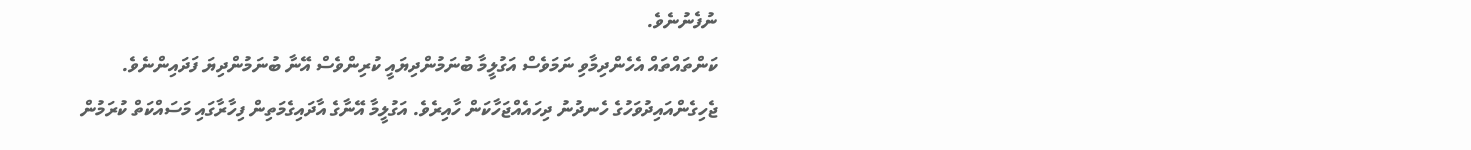ނުފެނުނެވެ.
ކަންތައްތައް އެހެންދިމާވި ނަމަވެސް އަގުލީމާ ބުނަމުންދިޔައީ ކުރިންވެސް އޭނާ ބުނަމުންދިޔަ ފަދައިންނެވެ.
ޖެހިގެންއައިދުވަހުގެ ހެނދުނު ދިހައެއްޖަހާކަން ހާއިރެވެ. އަގުލީމާ އޭނާގެ އާދައިގެމަތިން ފިހާރާގައި މަސައްކަތް ކުރަމުން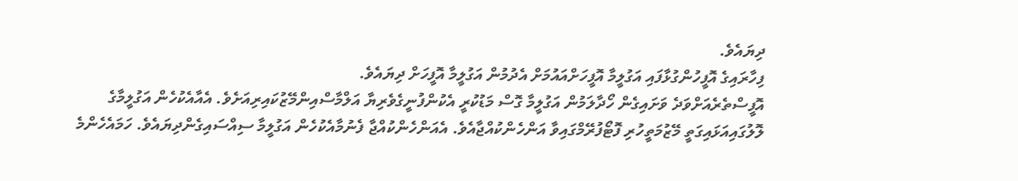ދިޔައެވެ.
ފިހާރައިގެ އޮފީހުންގުޅާފައި އަގުލީމާ އޮފީހަށްއައުމަށް އެދުމުން އަގުލީމާ އޮފީހަށް ދިޔައެވެ.
އޮފީސްތެރެއަށްވަދެ ވަށައިގެން ހޯދާލަމުން އަގުލީމާ ގޮސް މަޑުކުރީ އެކުންފުނީގެވެރިޔާ އަލްމާސްއިންމޭޒުކައިރިއަށެވެ. އެއާއެކުހެން އަގުލީމާގެ ލޮލުގައިއަޅައިގަތީ މޭޒުމަތީހުރި ފޮޓޯފުރޭމްގައިވާ އަންހެންކުއްޖާއެވެ. އެއަންހެންކުއްޖާ ފެނުމާއެކުހެން އަގުލީމާ ސިއްސައިގެންދިޔައެވެ. ހަމައެހެންމެ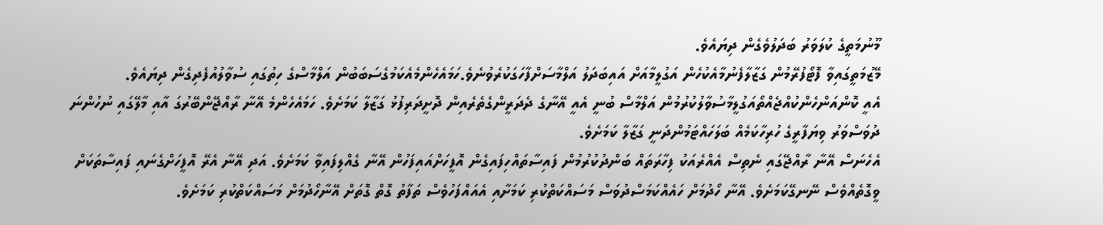މޫނުމަތީގެ ކުލަވަރު ބަދަލުވެގެން ދިޔައެވެ.
މޭޒުމަތީގައިވާ ފޮޓޯފުރޭމުން ގަޒާލާފެނުމާއެކުހެން އަގުލީމާއަށް އައިބަދަލު އަލްމާސަށްފާހަގަކުރެވުނެވެ.ހަމައެހެންމެއެކަމުގެސަބަބުން އަލްމާސްގެ ހިތުގައި ސުވާލުއުފެދިގެން ދިޔައެވެ.
އެއީ ކޮންއަންހެންކުއްޖެއްތޯއަގުލީމާސުވާލުކުރުމުން އަލްމާސް ބުނީ އެއީ އޭނާގެ ދެދަރީންގެތެރެއިން ދޮށީދަރިފުޅު ގަޒާލާ ކަމަށެވެ. ހަމައެހެންމެ އޭނާ ރާއްޖޭންބޭރުގަ އާއި މާލޭގައި ނުހުންނަ ދުވަސްވަރު ވިޔަފާރީގެ ހުރިހާކަމެއް ބަލަހައްޓަމުންދަނީ ގަޒާލާ ކަމަށެވެ.
އެހެނަސް އޭނާ ރާއްޖޭގައި ނެތިސް އެއްރެއަކު ފިހާރަތައް ބަންދުކުރުމުން ފައިސާތައްހިފައިގެން އޮފީހަށްއައިފަހުން އޭނާ ގެއްލިފައިވާ ކަމަށެވެ. އަދި އޭނާ އެރޭ އޮފީހަށްގެނައި ފައިސާތަކަށް ވީގޮތެއްވެސް ނޭނގޭކަމަށެވެ. އޭނާ ހޯދުމަށް ހައެއްކަމަސްދުވަސް މަސައްކަތްކުރި ކަމަށާއި އެއައްފަހުވެސް ތަފާތު ގޮތް ގޮތަށް އޭނާހޯދުމަށް މަސައްކަތްކުރި ކަމަށެވެ.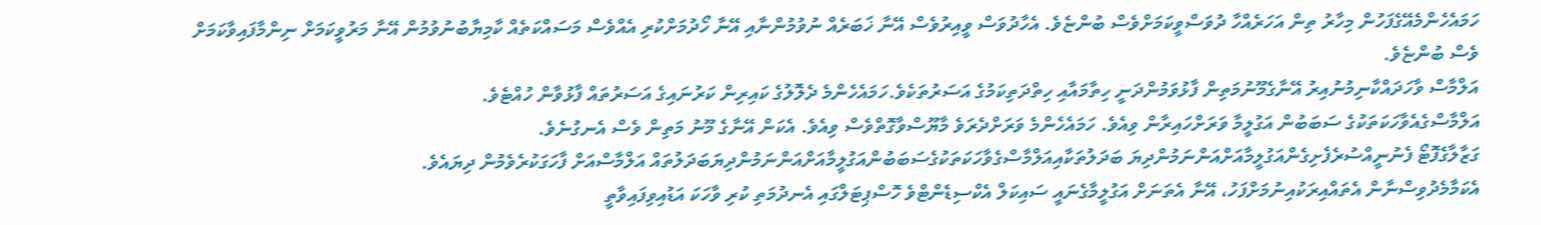ހަމައެހެންމެއޭގެފަހުން މިހާރު ތިން އަހަރެއްހާ ދުވަސްވީކަމަށްވެސް ބުންޏެވެ. އެހާދުވަސް ވީއިރުވެސް އޭނާ ޚަބަރެއް ނުވުމުންނާއި އޭނާ ހޯދުމަށްކުރި އެއްވެސް މަސައްކަތެއް ކާމިޔާބުނުވުމުން އޭނާ މަރުވީކަމަށް ނިންމާފައިވާކަމަށް ވެސް ބުންޏެވެ.
އަލްމާސް ވާހަދައްކާނިމުނުއިރު އޭނާގެމޫނުމަތިން ފާޅުވަމުންދަނީ ހިތާމައާއި ހިތްދަތިކަމުގެ އަސަރުތަކެވެ.ހަމައެހެންމެ ދެލޮލުގެ ކައިރިން ކަރުނައިގެ އަސަރުތައް ފާޅުވާން ހުއްޓެވެ.
އަލްމާސްގެއެވާހަކަތަކުގެ ސަބަބުން އަގުލީމާ ވަރަށްހައިރާން ވިއެވެ. ހަމައެހެންމެ ވަރަށްދެރަވެ މާޔޫސްވާގޮތްވެސް ވިއެވެ. އެކަން އޭނާގެ މޫނު މަތިން ވެސް އެނގުނެވެ.
ގަޒާލާގެފޮޓޯ ފެނުނީއްސުރެފެށިގެންއަގުލީމާއަށްއަންނަމުންދިޔަ ބަދަލުތަކާއިއަލްމާސްގެވާހަކަތަކުގެސަބަބުންއަގުލީމާއަށްއަންނަމުންދިޔަބަދަލުތައް އަލްމާސްއަށް ފާހަގަކުރެވެމުން ދިޔައެވެ.
އެކަމާމެދުވިސްނާން އެތައްއިރަކުއިނުމަށްފަހު، އޭނާ އެތަނަށް އަގުލީމާގެނައީ ސައިކަލް އެކްސިޑެންޓްވެ ހޮސްޕިޓަލްގައި އެނދުމަތި ކުރި ވާހަކަ އަޑުއިވިފައިވާތީ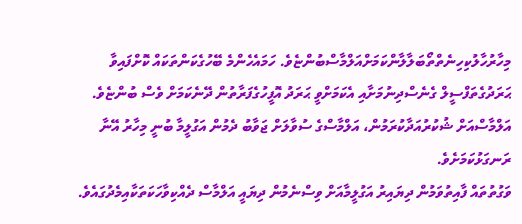މިހާރުހާލުކިހިނެތްތޯބަލާލާންކަމަށްއަލްމާސްބުންޏެވެ. ހަމައެހެންމެ ބޭހުގެކަންތަކައް ކޮށްފައިވާ ޙަރަދުގެތަފްސީލް ގެނެސްދިނުމަށާއި އެކަމަށްވީ ޙަރަދު އޮފީހުގެފަރާތުން ދޭނެކަމަށް ވެސް ބުންޏެވެ. އަލްމާސްއަށް ޝުކުރުއަދާކުރަމުން، އަލްމާސްގެ ސުވާލަށް ޖަވާބު ދެމުން އަގުލީމާ ބުނީ މިހާރު އޭނާ ރަނގަޅުކަމަށެވެ.
ވަގުތުތައް ފާއިތުވަމުން ދިޔައިރު އަގުލީމާއަށް ވިސްނެމުން ދިޔައީ އަލްމާސް ދެއްކިވާހަކަތަކާއިމެދުގައެވެ.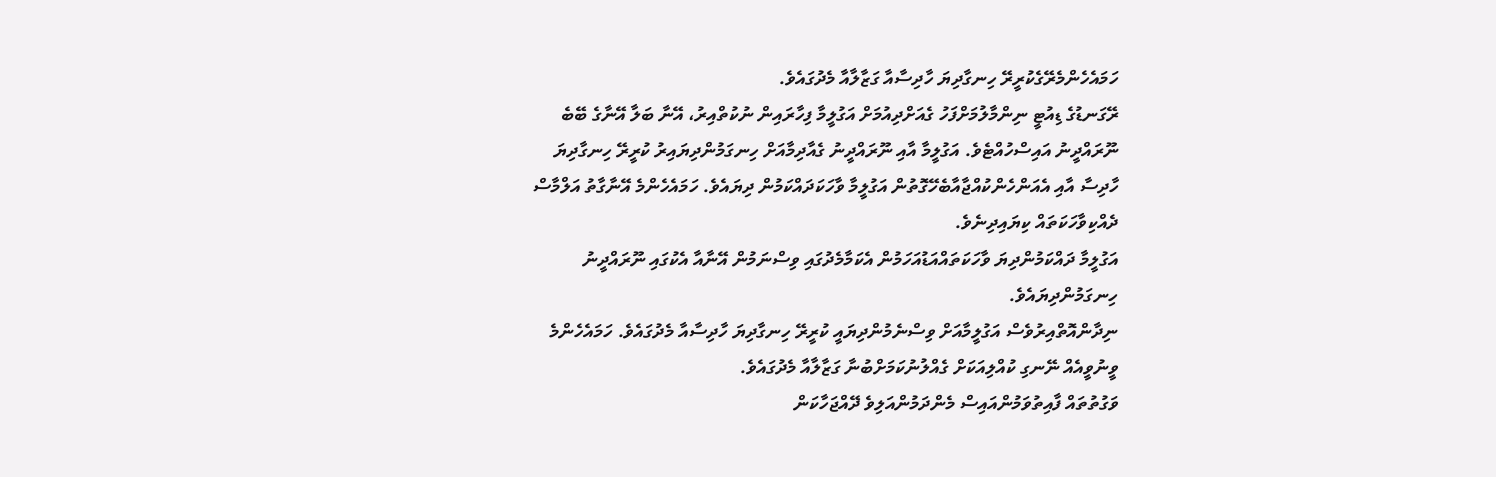ހަމައެހެންމެރޭގެކުރީރޭ ހިނގާދިޔަ ހާދިސާއާ ގަޒާލާއާ މެދުގައެވެ.
ރޭގަނޑުގެ ޑިއުޓީ ނިންމާލުމަށްފަހު ގެއަށްދިއުމަށް އަގުލީމާ ފިހާރައިން ނުކުތްއިރު، އޭނާ ބަލާ އޭނާގެ ބޭބެ ނޫރައްދީނު އައިސްހުއްޓެވެ. އަގުލީމާ އާއި ނޫރައްދީނު ގެއާދިމާއަށް ހިނގަމުންދިޔައިރު ކުރީރޭ ހިނގާދިޔަ ހާދިސާ އާއި އެއަންހެންކުއްޖާއާބެހޭގޮތުން އަގުލީމާ ވާހަކަދައްކަމުން ދިޔައެވެ. ހަމައެހެންމެ އޭނާގާތު އަލްމާސް ދެއްކިވާހަކަތައް ކިޔައިދިނެވެ.
އަގުލީމާ ދައްކަމުންދިޔަ ވާހަކަތައްއަޑުއަހަމުން އެކަމާމެދުގައި ވިސްނަމުން އޭނާއާ އެކުގައި ނޫރައްދީނު ހިނގަމުންދިޔައެވެ.
ނިދާންއޮތްއިރުވެސް އަގުލީމާއަށް ވިސްނެމުންދިޔައީ ކުރީރޭ ހިނގާދިޔަ ހާދިސާއާ މެދުގައެވެ. ހަމައެހެންމެ ވީނުވީއެއް ނޭނގި ކުއްލިއަކަށް ގެއްލުނުކަމަށްބުނާ ގަޒާލާއާ މެދުގައެވެ.
ވަގުތުތައް ފާއިތުވަމުންއައިސް މެންދަމުންއަލިވެ ދޭއްޖަހާކަން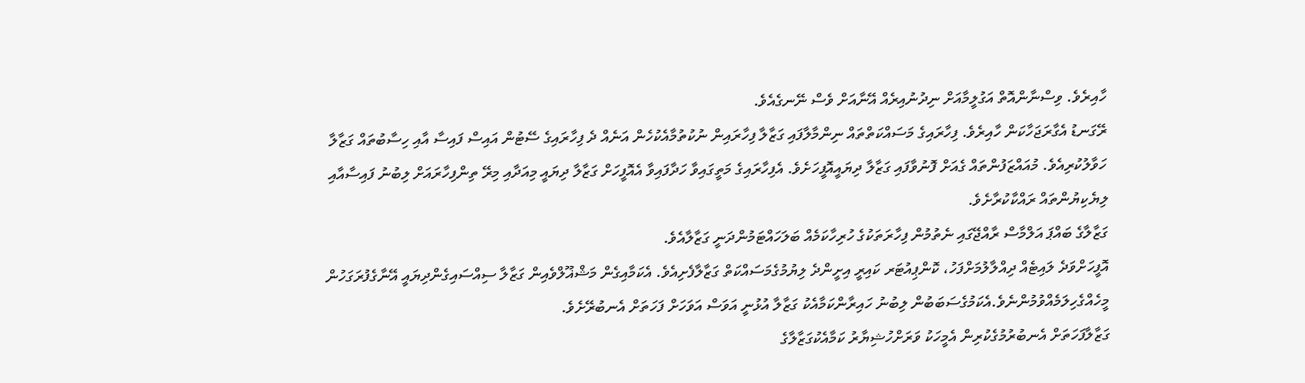ހާއިރެވެ. ވިސްނާންއޮތް އަގުލީމާއަށް ނިދުނުއިރެއް އޭނާއަށް ވެސް ނޭނގެއެވެ.
ރޭގަނޑު އެގާރަޖަހާކަން ހާއިރެވެ. ފިހާރައިގެ މަސައްކަތްތައް ނިންމާލާފައި ގަޒާލާ ފިހާރައިން ނުކުތުމާއެކުހެން އަނެއް ދެ ފިހާރައިގެ ސޭޓުން އައިސް ފައިސާ އާއި ހިސާބުތައް ގަޒާލާ ހަވާލުކުރިއެވެ. މުއައްޒަފުންތައް ގެއަށް ފޮނުވާފައި ގަޒާލާ ދިޔައީއޮފީހަށެވެ. އެފިހާރައިގެ މަތީގައިވާ ހަދާފައިވާ އެއޮފީހަށް ގަޒާލާ ދިޔައީ މިއަދާއި މިރޭ ތިންފިހާރައަށް ލިބުނު ފައިސާއާއި ލިޔެކިޔުންތައް ރައްކާކުރާށެވެ.
ގަޒާލާގެ ބައްޕަ އަލްމާސް ރާއްޖޭގައި ނެތުމުން ފިހާރަތަކުގެ ހުރިހާކަމެއް ބަލަހައްޓަމުންދަނީ ގަޒާލާއެވެ.
އޮފީހަށްވަދެ ލައިޓެއް ދިއްލާލުމަށްފަހު، ކޮންޕިއުޓަރ ކައިރީ އިށީންދެ ލިޔުމުގެމަސައްކަތް ގަޒާލާފެށިއެވެ. އެކަމާއިގެން މަޝްޣޫލްވެއިން ގަޒާލާ ސިއްސައިގެންދިޔައީ އޭނާގެފުރަގަހުން މީހެއްގެހިލަމެއްވުމުންނެވެ.އެކަމުގެސަބަބުން ލިބުނު ހައިރާންކަމާއެކު ގަޒާލާ އުޅުނީ އަވަސް އަވަހަށް ފަހަތަށް އެނބުރޭށެވެ.
ގަޒާލާފަހަތަށް އެނބުރުމުގެކުރިން އެމީހަކު ވަރަށްހުޝިޔާރު ކަމާއެކުގަޒާލާގެ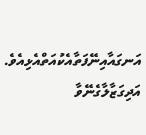އަނގައާއިނޭފަތާއެކުއަތްއެޅިއެވެ. އަދިގަޒާލާގެނޭވާ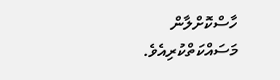ހާސްކޮށްލާން މަސައްކަތްކުރިއެވެ.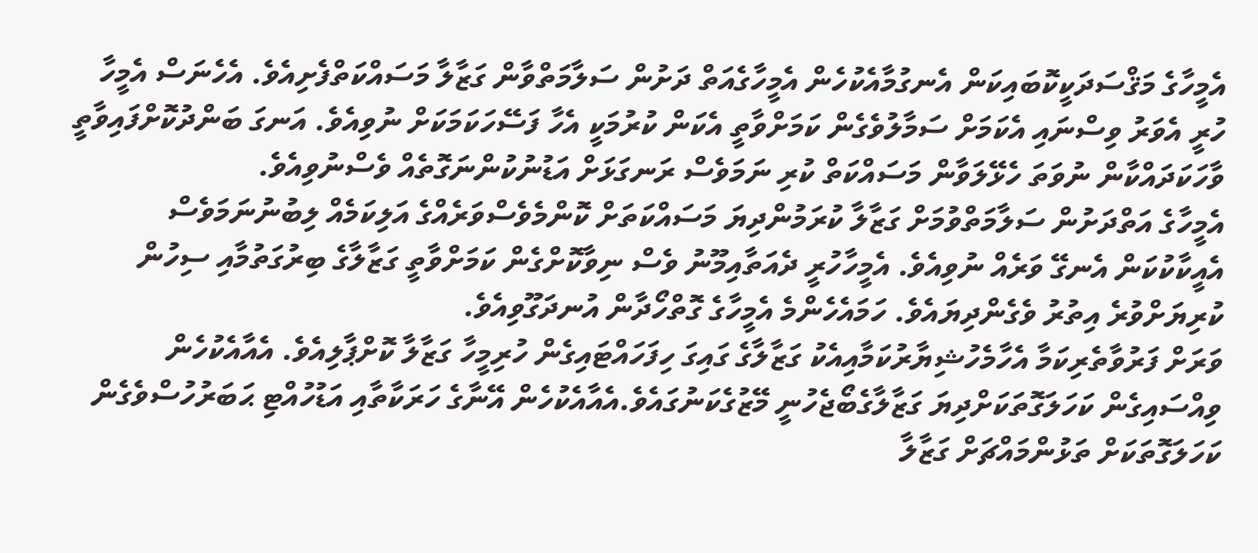އެމީހާގެ މަޤްސަދަކީކޮބައިކަން އެނގުމާއެކުހެން އެމީހާގެއަތް ދަށުން ސަލާމަތްވާން ގަޒާލާ މަސައްކަތްފެށިއެވެ. އެހެނަސް އެމީހާ ހުރީ އެވަރު ވިސްނައި އެކަމަށް ސަމާލުވެގެން ކަމަށްވާތީ އެކަން ކުރުމަކީ އެހާ ފަސޭހަކަމަކަށް ނުވިއެވެ. އަނގަ ބަންދުކޮށްފައިވާތީ ވާހަކަދައްކާން ނުވަތަ ހެޅޭލަވާން މަސައްކަތް ކުރި ނަމަވެސް ރަނގަޅަށް އަޑުނުކުންނަގޮތެއް ވެސްނުވިއެވެ.
އެމީހާގެ އަތްދަށުން ސަލާމަތްވުމަށް ގަޒާލާ ކުރަމުންދިޔަ މަސައްކަތަށް ކޮންމެވެސްވަރެއްގެ އަލިކަމެއް ލިބުނުނަމަވެސް އެއީކާކުކަން އެނގޭ ވަރެއް ނުވިއެވެ. އެމީހާހުރީ ދެއަތާއިމޫނު ވެސް ނިވާކޮށްގެން ކަމަށްވާތީ ގަޒާލާގެ ބިރުގަތުމާއި ސިހުން ކުރިޔަށްވުރެ އިތުރު ވެގެންދިޔައެވެ. ހަމައެހެންމެ އެމީހާގެ ގޮތްހޯދާން އުނދަގޫވިއެވެ.
ވަރަށް ފަރުވާތެރިކަމާ އެހާމެހުޝިޔާރުކަމާއިއެކު ގަޒާލާގެ ގައިގަ ހިފަހައްޓައިގެން ހުރިމީހާ ގަޒާލާ ކޮށްޕާލިއެވެ. އެއާއެކުހެން ވިއްސައިގެން ކަހަލަގޮތަކަށްދިޔަ ގަޒާލާގެބޯޖެހުނީ މޭޒުގެކަނުގައެވެ.އެއާއެކުހެން އޭނާގެ ހަރަކާތާއި އަޑުހުއްޓި ޙަބަރުހުސްވެގެން ކަހަލަގޮތަކަށް ތަޅުންމައްޗަށް ގަޒާލާ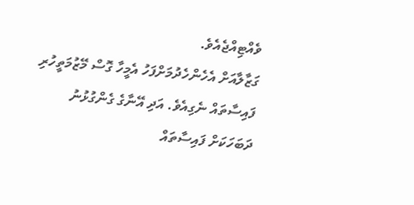ވެއްޓިއްޖެއެވެ.
ގަޒާލާއަށް އެހެންހެދުމަށްފަހު އެމީހާ ގޮސް މޭޒުމަތީހުރި ފައިސާތައް ނެގިއެވެ. އަދި އޭނާގެ ގެންގުޅުނު ދަބަހަކަށް ފައިސާތައް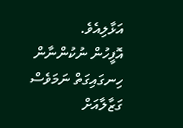އަޅާލިއެވެ.
އޮފީހުން ނުކުންނާން ހިނގައިގަތް ނަމަވެސް ގަޒާލާއަށް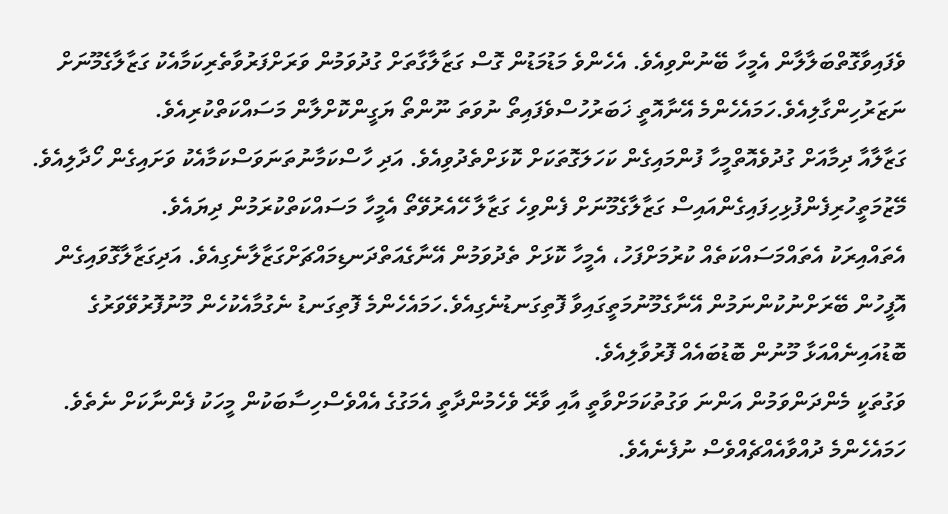ވެފައިވާގޮތްބަލާލާން އެމީހާ ބޭނުންވިއެވެ. އެހެންވެ މަޑުމަޑުން ގޮސް ގަޒާލާގާތަށް ގުދުވަމުން ވަރަށްފަރުވާތެރިކަމާއެކު ގަޒާލާގެމޫނަށް ނަޒަރުހިންގާލިއެވެ.ހަމައެހެންމެ އޭނާއޮތީ ޚަބަރުހުސްވެފައިތޯ ނުވަތަ ނޫންތޯ ޔަގީންކޮށްލާން މަސައްކަތްކުރިއެވެ.
ގަޒާލާއާ ދިމާއަށް ގުދުވެއޮތްމީހާ ފުންމައިގެން ކަހަލަގޮތަކަށް ކޮޅަށްތެދުވިއެވެ. އަދި ހާސްކަމާނުތަނަވަސްކަމާއެކު ވަށައިގެން ހޯދާލިއެވެ.
މޭޒުމަތީހުރިފެންފުޅިހިފައިގެންއައިސް ގަޒާލާގެމޫނަށް ފެންވިހެ ގަޒާލާ ހޭއެރުވޭތޯ އެމީހާ މަސައްކަތްކުރަމުން ދިޔައެވެ.
އެތައްއިރަކު އެތައްމަސައްކަތެއް ކުރުމަށްފަހު، އެމީހާ ކޮޅަށް ތެދުވަމުން އޭނާގެއަތްދަނޑިމައްޗަށްގަޒާލާނެގިއެވެ. އަދިގަޒާލާގޮވައިގެން އޮފީހުން ބޭރަށްނުކުންނަމުން އޭނާގެމޫނުމަތީގައިވާ ފޮތިގަނޑުނެގިއެވެ.ހަމައެހެންމެ ފޮތިގަނޑު ނެގުމާއެކުހެން މޫނުފޮރުވޭވަރުގެ ބޮޑުއައިނެއްއަޅާ މޫނުން ބޮޑުބައެއް ފޮރުވާލިއެވެ.
ވަގުތަކީ މެންދަންވަމުން އަންނަ ވަގުތުކަމަށްވާތީ އާއި ވާރޭ ވެހެމުންދާތީ އެމަގުގެ އެއްވެސްހިސާބަކުން މީހަކު ފެންނާކަށް ނެތެވެ. ހަމައެހެންމެ ދުއްވާއެއްޗެއްވެސް ނުފެނެއެވެ.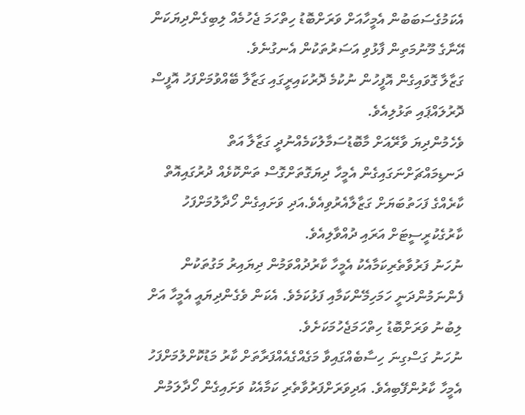އެކަމުގެސަބަބުން އެމީހާއަށް ވަރަށްބޮޑު ހިތްހަމަ ޖެހުމެއް ލިބިގެންދިޔަކަން އޭނާގެ މޫނުމަތިން ފާޅުވި އަސަރުތަކުން އެނގުނެވެ.
ގަޒާލާ ގޮވައިގެން އޮފީހުން ނުކުމެ ދޮރުކައިރީގައި ގަޒާލާ ބޭއްވުމަށްފަހު އޮފީސް ދޮރުލައްޕައި ތަޅުލިއެވެ.
ވެހެމުންދިޔަ ވާރޭއަށް މާބޮޑުސަމާލުކަމެއްނުދީ ގަޒާލާ އަތް ދަނޑިމައްޗަށްނަގައިގެން އެމީހާ ދިޔަގޮތަށްގޮސް ތަންކޮޅެއް ދުރުގައިއޮތް ކާރެއްގެ ފަހަތުބަޔަށް ގަޒާލާއެރުވިއެވެ.އަދި ވަށައިގެން ހޯދާލުމަށްފަހު ކާރުގެކުރީސީޓަށް އަރައި ދުއްވާލިއެވެ.
ނުހަނު ފަރުވާތެރިކަމާއެކު އެމީހާ ކާރުދުއްވަމުން ދިޔައިރު މަގުތަކުން ފެންނަމުންދަނީ ހަމަހިމޭންކަމާއި ފަޅުކަމެވެ. އެކަން ވެގެންދިޔައީ އެމީހާ އަށް ލިބުނު ވަރަށްބޮޑު ހިތްހަމަޖެހުމަކަށެވެ.
ނުހަނު ގަސްގިނަ ހިސާބެއްގައިވާ މަގެއްގެއެއްފަރާތަށް ކާރު މަޑުކޮށްލުމަށްފަހު އެމީހާ ކާރުންފޭބިއެވެ. އަދިވަރަށްފަރުވާތެރި ކަމާއެކު ވަށައިގެން ހޯދާލަމުން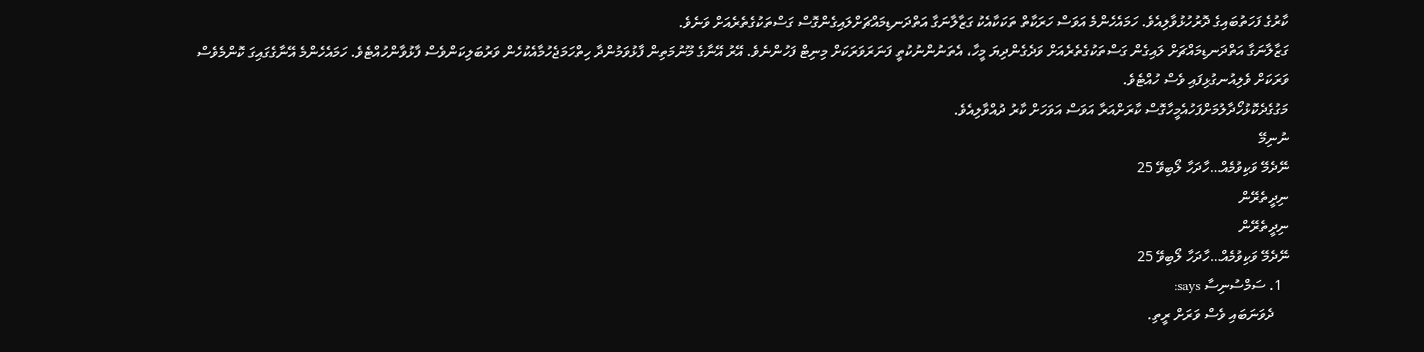ކާރުގެ ފަހަތުބައިގެ ދޮރުހުޅުވާލިއެވެ. ހަމައެހެންމެ އަވަސް ހަރަކާތް ތަކަކާއެކު ގަޒާލާނަގާ އަތްދަނޑިމައްޗަށްލައިގެންގޮސް ގަސްތަކުގެތެރެއަށް ވަނެވެ.
ގަޒާލާނަގާ އަތްދަނޑިމައްޗަށް ލައިގެން ގަސްތަކުގެތެރެއަށް ވަދެގެންދިޔަ މީހާ، އެތަނުންނުކުތީ ފަނަރަވަރަކަށް މިނިޓް ފަހުންނެވެ. އޭރު އޭނާގެ މޫނުމަތިން ފާޅުވަމުންދާ ހިތްހަމަޖެހުމާއެކުހެން ވަރުބަލިކަންވެސް ފާޅުވާންހުއްޓެވެ. ހަމައެހެންމެ އޭނާގެގައިގަ ކޮންމެވެސް ވަރަކަށް ވެލިއުނގުޅިފައި ވެސް ހުއްޓެވެ.
މަގުގެދެކޮޅުހޯދާލުމަށްފަހުއެމީހާގޮސް ކާރަށްއަރާ އަވަސް އަވަހަށް ކާރު ދުއްވާލިއެވެ.
ނުނިމޭ
ނޭދެމޭ ވަކިވުމެއް…ހާދަހާ ލޯބިވޭ 25
ނިދީތެރޭން
ނިދީތެރޭން
ނޭދެމޭ ވަކިވުމެއް…ހާދަހާ ލޯބިވޭ 25
  1. ސަމްސުނިސާ says:
    ދެވަނަބައި ވެސް ވަރަށް ރީތި.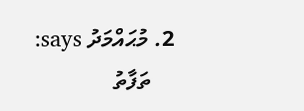2. މުޙައްމަދު says:
    ތަފާތު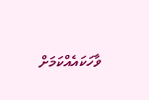ވާހަކައެއްކަމަށް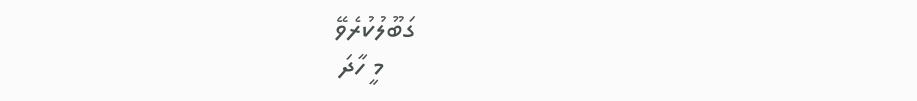ގަބޫލުކުރެވޭ
    މީ ހާދަ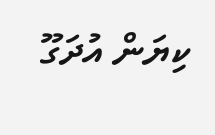ކިޔަން އުދަގޫ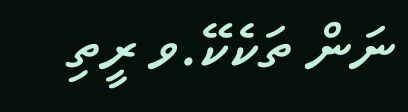ނަން ތަކެކޭ.ވ ރީތި